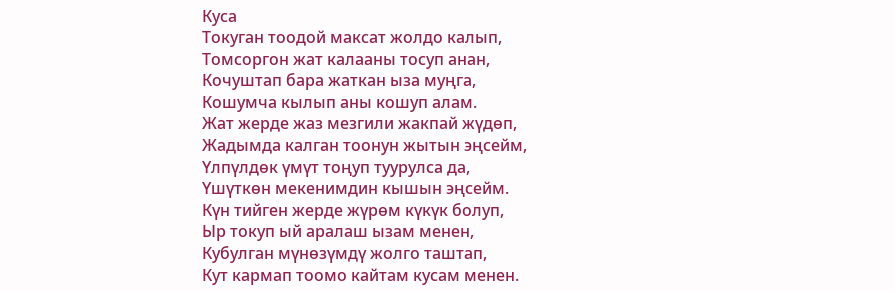Куса
Токуган тоодой максат жолдо калып,
Томсоргон жат калааны тосуп анан,
Кочуштап бара жаткан ыза муңга,
Кошумча кылып аны кошуп алам.
Жат жерде жаз мезгили жакпай жүдөп,
Жадымда калган тоонун жытын эңсейм,
Үлпүлдөк үмүт тоңуп туурулса да,
Үшүткөн мекенимдин кышын эңсейм.
Күн тийген жерде жүрөм күкүк болуп,
Ыр токуп ый аралаш ызам менен,
Кубулган мүнөзүмдү жолго таштап,
Кут кармап тоомо кайтам кусам менен.